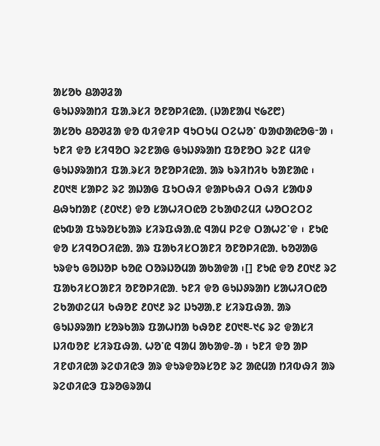ᱟᱥᱚᱠ ᱪᱟᱣᱲᱟ
ᱜᱩᱡᱽᱨᱟᱴᱤ ᱯᱟᱹᱨᱥᱤ ᱚᱱᱚᱞᱤᱭᱟᱹ (ᱡᱟᱱᱟᱢ ᱑᱙᱗᱘)
ᱟᱥᱚᱠ ᱪᱚᱣᱲᱟ ᱫᱚ ᱵᱤᱫᱤᱞ ᱧᱩᱛᱩᱢ ᱛᱮᱦᱚᱸ ᱵᱟᱰᱟᱭᱚᱜᱼᱟ ᱾ ᱩᱱᱤ ᱫᱚ ᱥᱤᱧᱚᱛ ᱨᱮᱱᱟᱜ ᱜᱩᱡᱽᱨᱟᱴ ᱯᱚᱱᱚᱛ ᱨᱮᱱ ᱢᱤᱫ ᱜᱩᱡᱽᱨᱟᱴᱤ ᱯᱟ.ᱨᱥᱤ ᱚᱱᱚᱞᱤᱭᱟᱹ ᱟᱨ ᱠᱨᱤᱴᱤᱠ ᱠᱟᱱᱟᱭ ᱾ ᱒᱐᱑᱓ ᱥᱟᱞᱮ ᱨᱮ ᱟᱡᱟᱜ ᱯᱩᱛᱷᱤ ᱫᱟᱞᱠᱷᱤ ᱛᱷᱤ ᱥᱟᱵᱽ ᱪᱷᱩᱴᱟᱱ (᱒᱐᱑᱒) ᱫᱚ ᱥᱟᱦᱤᱛᱭᱚ ᱮᱠᱟᱰᱮᱢᱤ ᱦᱚᱛᱮᱛᱮ ᱭᱩᱵᱟ ᱯᱩᱨᱚᱥᱠᱟᱨ ᱥᱤᱨᱯᱷᱟᱹᱭ ᱧᱟᱢ ᱞᱮᱫ ᱛᱟᱦᱮᱸᱫ ᱾ ᱱᱩᱭ ᱫᱚ ᱥᱤᱧᱚᱛᱤᱭᱟᱹ ᱟᱨ ᱯᱟᱠᱤᱥᱛᱟᱱᱤ ᱚᱱᱚᱞᱤᱭᱟᱹ ᱠᱚᱣᱟᱜ ᱩᱨᱫᱩ ᱜᱚᱡᱚᱞ ᱠᱚᱭ ᱛᱚᱨᱡᱚᱢᱟ ᱟᱠᱟᱫᱟ ᱾[] ᱱᱩᱭ ᱫᱚ ᱒᱐᱑᱒ ᱨᱮ ᱯᱟᱠᱤᱥᱛᱟᱱᱤ ᱚᱱᱚᱞᱤᱭᱟ. ᱩᱱᱤ ᱫᱚ ᱜᱩᱡᱽᱨᱟᱴ ᱥᱟᱦᱤᱛᱭᱚ ᱮᱠᱟᱰᱮᱢᱤ ᱠᱷᱚᱱ ᱒᱐᱑᱒ ᱨᱮ ᱡᱩᱣᱟᱹᱱ ᱥᱤᱨᱯᱷᱟᱹ ᱟᱨ ᱜᱩᱡᱽᱨᱟᱴ ᱥᱚᱨᱠᱟᱨ ᱯᱟᱦᱴᱟ ᱠᱷᱚᱱ ᱒᱐᱑᱓-᱑᱔ ᱨᱮ ᱫᱟᱥᱤ ᱡᱤᱵᱚᱱ ᱥᱤᱨᱯᱷᱟᱹ ᱦᱚᱸᱭ ᱧᱟᱢ ᱟᱠᱟᱫ-ᱟ ᱾ ᱩᱱᱤ ᱫᱚ ᱟᱞ ᱤᱱᱰᱤᱭᱟ ᱨᱮᱰᱤᱭᱳ ᱟᱨ ᱫᱩᱨᱫᱚᱨᱥᱚᱱ ᱨᱮ ᱟᱭᱢᱟ ᱴᱤᱵᱷᱤ ᱟᱨ ᱨᱮᱰᱤᱭᱳ ᱯᱨᱚᱜᱨᱟᱢ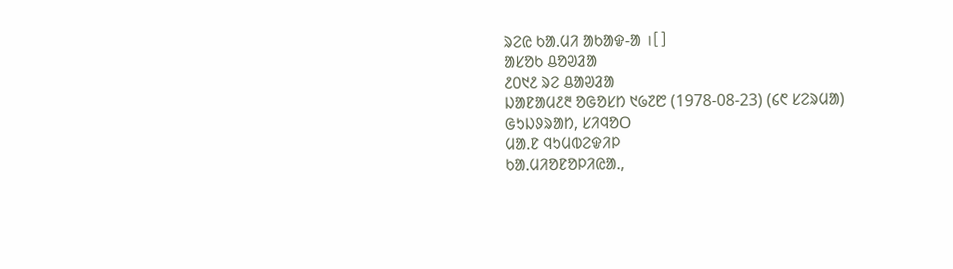ᱨᱮᱭ ᱠᱟ.ᱢᱤ ᱟᱠᱟᱫ-ᱟ ।[]
ᱟᱥᱚᱠ ᱪᱚᱣᱲᱟ
᱒᱐᱑᱒ ᱨᱮ ᱪᱟᱣᱲᱟ
ᱡᱟᱱᱟᱢ᱒᱓ ᱚᱜᱚᱥᱴ ᱑᱙᱗᱘ (1978-08-23) (᱔᱖ ᱥᱮᱨᱢᱟ)
ᱜᱩᱡᱽᱨᱟᱴ, ᱥᱤᱧᱚᱛ
ᱢᱟᱹᱱ ᱧᱩᱢᱵᱮᱫᱤᱞ
ᱠᱟᱹᱢᱤᱚᱱᱚᱞᱤᱭᱟᱹ,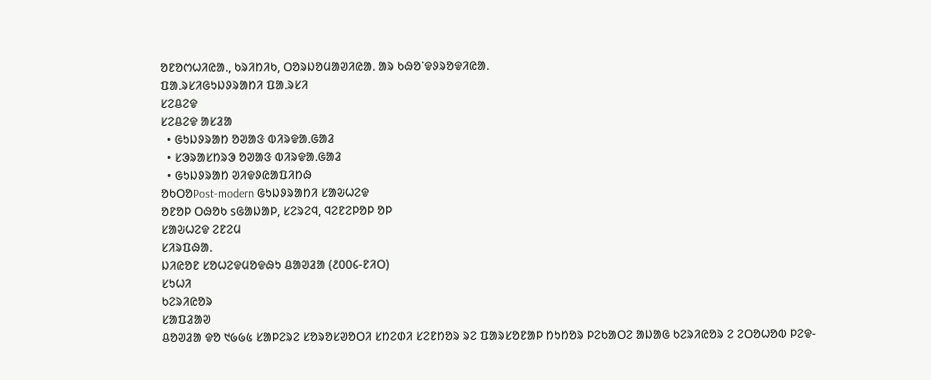ᱚᱱᱚᱬᱦᱤᱭᱟᱹ, ᱠᱨᱤᱴᱤᱠ, ᱛᱚᱨᱡᱚᱢᱟᱣᱤᱭᱟᱹ ᱟᱨ ᱠᱷᱚᱸᱫᱽᱨᱚᱫᱤᱭᱟᱹ
ᱯᱟᱹᱨᱥᱤᱜᱩᱡᱽᱨᱟᱴᱤ ᱯᱟᱹᱨᱥᱤ
ᱥᱮᱪᱮᱫ
ᱥᱮᱪᱮᱫ ᱟᱥᱲᱟ
  • ᱜᱩᱡᱽᱨᱟᱴ ᱚᱣᱟᱝ ᱵᱤᱨᱫᱟᱹᱜᱟᱲ
  • ᱥᱳᱨᱟᱥᱴᱨᱳ ᱚᱣᱟᱝ ᱵᱤᱨᱫᱟᱹᱜᱟᱲ
  • ᱜᱩᱡᱽᱨᱟᱴ ᱣᱤᱫᱽᱭᱟᱯᱤᱴᱷ
ᱚᱠᱛᱚPost-modern ᱜᱩᱡᱽᱨᱟᱴᱤ ᱥᱟᱶᱦᱮᱫ
ᱚᱱᱚᱞ ᱛᱷᱚᱠ sᱜᱟᱡᱟᱞ, ᱥᱮᱨᱮᱧ, ᱧᱮᱱᱮᱞᱚᱞ ᱚᱞ
ᱥᱟᱶᱦᱮᱫ ᱮᱱᱮᱢ
ᱥᱤᱨᱯᱷᱟᱹ
ᱡᱤᱭᱚᱱ ᱥᱚᱦᱮᱫᱢᱚᱫᱷᱩ ᱪᱟᱣᱲᱟ (᱒᱐᱐᱔-ᱱᱤᱛ)
ᱥᱩᱦᱤ
ᱠᱮᱨᱤᱭᱚᱨ
ᱥᱟᱯᱲᱟᱣ
ᱪᱚᱣᱲᱟ ᱫᱚ ᱑᱙᱙᱕ ᱥᱟᱞᱮᱨᱮ ᱥᱚᱨᱚᱥᱣᱚᱛᱤ ᱥᱴᱮᱰᱤ ᱥᱮᱱᱴᱚᱨ ᱨᱮ ᱯᱟᱨᱥᱚᱱᱟᱞ ᱴᱩᱴᱚᱨ ᱞᱮᱠᱟᱛᱮ ᱟᱡᱟᱜ ᱠᱮᱨᱤᱭᱚᱨ ᱮ ᱮᱛᱚᱦᱚᱵ ᱞᱮᱫ-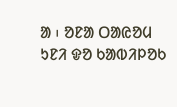ᱟ ᱾ ᱚᱱᱟ ᱛᱟᱭᱚᱢ ᱩᱱᱤ ᱫᱚ ᱠᱟᱵᱤᱞᱚᱠ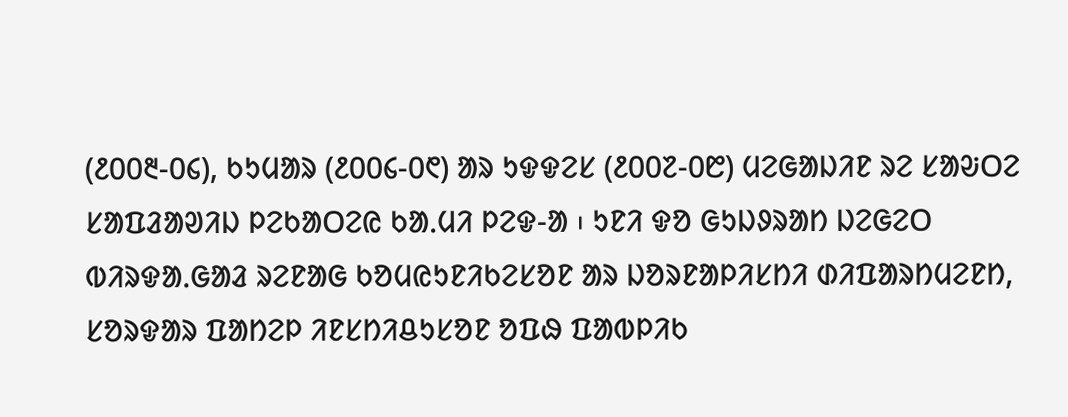(᱒᱐᱐᱓-᱐᱔), ᱠᱩᱢᱟᱨ (᱒᱐᱐᱔-᱐᱖) ᱟᱨ ᱩᱫᱫᱮᱥ (᱒᱐᱐᱗-᱐᱘) ᱢᱮᱜᱟᱡᱤᱱ ᱨᱮ ᱥᱟᱶᱛᱮ ᱥᱟᱯᱲᱟᱣᱤᱡ ᱞᱮᱠᱟᱛᱮᱭ ᱠᱟᱹᱢᱤ ᱞᱮᱫ-ᱟ ᱾ ᱩᱱᱤ ᱫᱚ ᱜᱩᱡᱽᱨᱟᱴ ᱡᱮᱜᱮᱛ ᱵᱤᱨᱫᱟᱹᱜᱟᱲ ᱨᱮᱱᱟᱜ ᱠᱚᱢᱭᱩᱱᱤᱠᱮᱥᱚᱱ ᱟᱨ ᱡᱚᱨᱱᱟᱞᱤᱥᱴᱤ ᱰᱤᱯᱟᱨᱴᱢᱮᱱᱴ, ᱥᱚᱨᱫᱟᱨ ᱯᱟᱴᱮᱞ ᱤᱱᱥᱴᱤᱪᱩᱥᱚᱱ ᱚᱯᱷ ᱯᱟᱵᱞᱤᱠ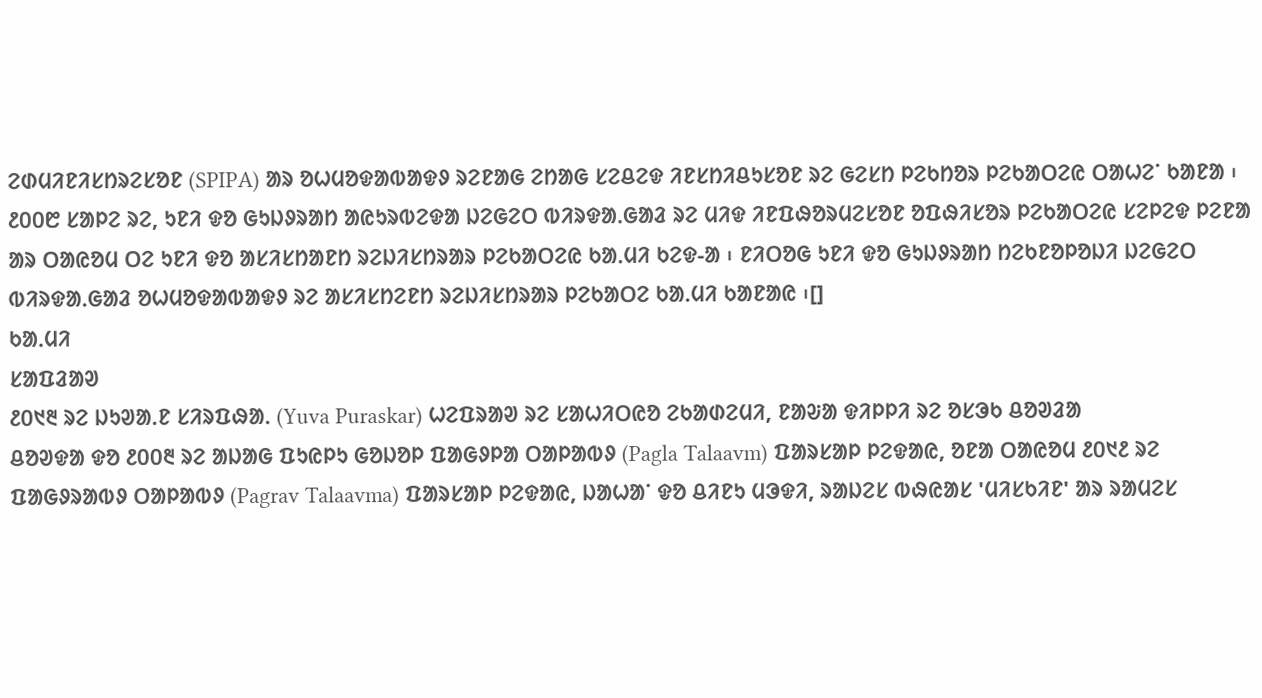ᱮᱰᱢᱤᱱᱤᱥᱴᱨᱮᱥᱚᱱ (SPIPA) ᱟᱨ ᱚᱦᱢᱚᱫᱟᱵᱟᱫᱽ ᱨᱮᱱᱟᱜ ᱮᱴᱟᱜ ᱥᱮᱪᱮᱫ ᱤᱱᱥᱴᱤᱪᱩᱥᱚᱱ ᱨᱮ ᱜᱮᱥᱴ ᱞᱮᱠᱴᱚᱨ ᱞᱮᱠᱟᱛᱮᱭ ᱛᱟᱦᱮᱸ ᱠᱟᱱᱟ ᱾ ᱒᱐᱐᱘ ᱥᱟᱞᱮ ᱨᱮ, ᱩᱱᱤ ᱫᱚ ᱜᱩᱡᱽᱨᱟᱴ ᱟᱭᱩᱨᱵᱮᱫᱟ ᱡᱮᱜᱮᱛ ᱵᱤᱨᱫᱟᱹᱜᱟᱲ ᱨᱮ ᱢᱤᱫ ᱤᱱᱯᱷᱚᱨᱢᱮᱥᱚᱱ ᱚᱯᱷᱤᱥᱚᱨ ᱞᱮᱠᱟᱛᱮᱭ ᱥᱮᱞᱮᱫ ᱞᱮᱱᱟ ᱟᱨ ᱛᱟᱭᱚᱢ ᱛᱮ ᱩᱱᱤ ᱫᱚ ᱟᱥᱤᱥᱴᱟᱱᱴ ᱨᱮᱡᱤᱥᱴᱨᱟᱨ ᱞᱮᱠᱟᱛᱮᱭ ᱠᱟᱹᱢᱤ ᱠᱮᱫ-ᱟ ᱾ ᱱᱤᱛᱚᱜ ᱩᱱᱤ ᱫᱚ ᱜᱩᱡᱽᱨᱟᱴ ᱴᱮᱠᱱᱚᱞᱚᱡᱤ ᱡᱮᱜᱮᱛ ᱵᱤᱨᱫᱟᱹᱜᱟᱲ ᱚᱦᱢᱚᱫᱟᱵᱟᱫᱽ ᱨᱮ ᱟᱥᱤᱥᱴᱮᱱᱴ ᱨᱮᱡᱤᱥᱴᱨᱟᱨ ᱞᱮᱠᱟᱛᱮ ᱠᱟᱹᱢᱤ ᱠᱟᱱᱟᱭ ᱾[]
ᱠᱟᱹᱢᱤ
ᱥᱟᱯᱲᱟᱣ
᱒᱐᱑᱓ ᱨᱮ ᱡᱩᱣᱟᱹᱱ ᱥᱤᱨᱯᱷᱟᱹ (Yuva Puraskar) ᱦᱮᱯᱨᱟᱣ ᱨᱮ ᱥᱟᱦᱤᱛᱭᱚ ᱮᱠᱟᱰᱮᱢᱤ, ᱱᱟᱶᱟ ᱫᱤᱞᱞᱤ ᱨᱮ ᱚᱥᱳᱠ ᱪᱚᱣᱲᱟ
ᱪᱚᱣᱫᱟ ᱫᱚ ᱒᱐᱐᱓ ᱨᱮ ᱟᱡᱟᱜ ᱯᱩᱭᱞᱩ ᱜᱚᱡᱚᱞ ᱯᱟᱜᱽᱞᱟ ᱛᱟᱞᱟᱵᱽ (Pagla Talaavm) ᱯᱟᱨᱥᱟᱞ ᱞᱮᱫᱟᱭ, ᱚᱱᱟ ᱛᱟᱭᱚᱢ ᱒᱐᱑᱒ ᱨᱮ ᱯᱟᱜᱽᱨᱟᱵᱽ ᱛᱟᱞᱟᱵᱽ (Pagrav Talaavma) ᱯᱟᱨᱥᱟᱞ ᱞᱮᱫᱟᱭ, ᱡᱟᱦᱟᱸ ᱫᱚ ᱪᱤᱱᱩ ᱢᱳᱫᱤ, ᱨᱟᱡᱮᱥ ᱵᱷᱭᱟᱥ 'ᱢᱤᱥᱠᱤᱱ' ᱟᱨ ᱨᱟᱢᱮᱥ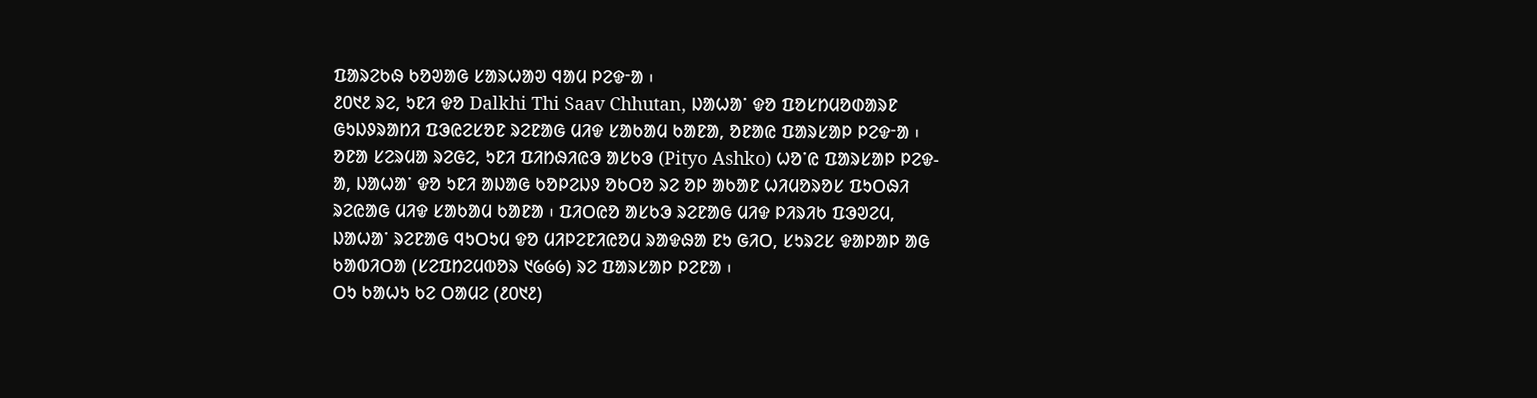ᱯᱟᱨᱮᱠᱷ ᱠᱚᱣᱟᱜ ᱥᱟᱨᱦᱟᱣ ᱧᱟᱢ ᱞᱮᱫᱼᱟ ᱾
᱒᱐᱑᱒ ᱨᱮ, ᱩᱱᱤ ᱫᱚ Dalkhi Thi Saav Chhutan, ᱡᱟᱦᱟᱸ ᱫᱚ ᱯᱚᱥᱴᱢᱚᱰᱟᱨᱱ ᱜᱩᱡᱽᱨᱟᱴᱤ ᱯᱳᱭᱮᱥᱚᱱ ᱨᱮᱱᱟᱜ ᱢᱤᱫ ᱥᱟᱠᱟᱢ ᱠᱟᱱᱟ, ᱚᱱᱟᱭ ᱯᱟᱨᱥᱟᱞ ᱞᱮᱫᱼᱟ ᱾ ᱚᱱᱟ ᱥᱮᱨᱢᱟ ᱨᱮᱜᱮ, ᱩᱱᱤ ᱯᱤᱴᱷᱤᱭᱳ ᱟᱥᱠᱳ (Pityo Ashko) ᱦᱚᱸᱭ ᱯᱟᱨᱥᱟᱞ ᱞᱮᱫ-ᱟ, ᱡᱟᱦᱟᱸ ᱫᱚ ᱩᱱᱤ ᱟᱡᱟᱜ ᱠᱚᱞᱮᱡᱽ ᱚᱠᱛᱚ ᱨᱮ ᱚᱞ ᱟᱠᱟᱱ ᱦᱤᱢᱚᱨᱚᱥ ᱯᱩᱛᱷᱤ ᱨᱮᱭᱟᱜ ᱢᱤᱫ ᱥᱟᱠᱟᱢ ᱠᱟᱱᱟ ᱾ ᱯᱤᱛᱭᱚ ᱟᱥᱠᱳ ᱨᱮᱱᱟᱜ ᱢᱤᱫ ᱞᱤᱨᱤᱠ ᱯᱳᱣᱮᱢ, ᱡᱟᱦᱟᱸ ᱨᱮᱱᱟᱜ ᱧᱩᱛᱩᱢ ᱫᱚ ᱢᱤᱞᱮᱱᱤᱭᱚᱢ ᱨᱟᱫᱷᱟ ᱱᱩ ᱜᱤᱛ, ᱥᱩᱨᱮᱥ ᱫᱟᱞᱟᱞ ᱟᱜ ᱠᱟᱵᱤᱛᱟ (ᱥᱮᱯᱴᱮᱢᱵᱚᱨ ᱑᱙᱙᱙) ᱨᱮ ᱯᱟᱨᱥᱟᱞ ᱞᱮᱱᱟ ᱾
ᱛᱩ ᱠᱟᱦᱩ ᱠᱮ ᱛᱟᱢᱮ (᱒᱐᱑᱒)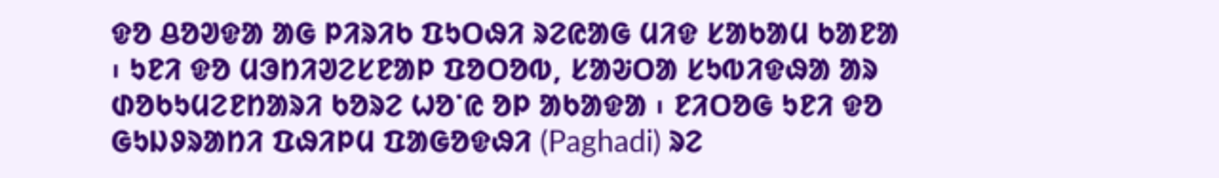ᱫᱚ ᱪᱚᱣᱫᱟ ᱟᱜ ᱞᱤᱨᱤᱠ ᱯᱩᱛᱷᱤ ᱨᱮᱭᱟᱜ ᱢᱤᱫ ᱥᱟᱠᱟᱢ ᱠᱟᱱᱟ ᱾ ᱩᱱᱤ ᱫᱚ ᱢᱳᱴᱤᱣᱮᱥᱱᱟᱞ ᱯᱚᱛᱚᱵ, ᱥᱟᱶᱛᱟ ᱥᱩᱵᱤᱫᱷᱟ ᱟᱨ ᱰᱚᱠᱩᱢᱮᱱᱴᱟᱨᱤ ᱠᱚᱨᱮ ᱦᱚᱸᱭ ᱚᱞ ᱟᱠᱟᱫᱟ ᱾ ᱱᱤᱛᱚᱜ ᱩᱱᱤ ᱫᱚ ᱜᱩᱡᱽᱨᱟᱴᱤ ᱯᱷᱤᱞᱢ ᱯᱟᱜᱚᱫᱷᱤ (Paghadi) ᱨᱮ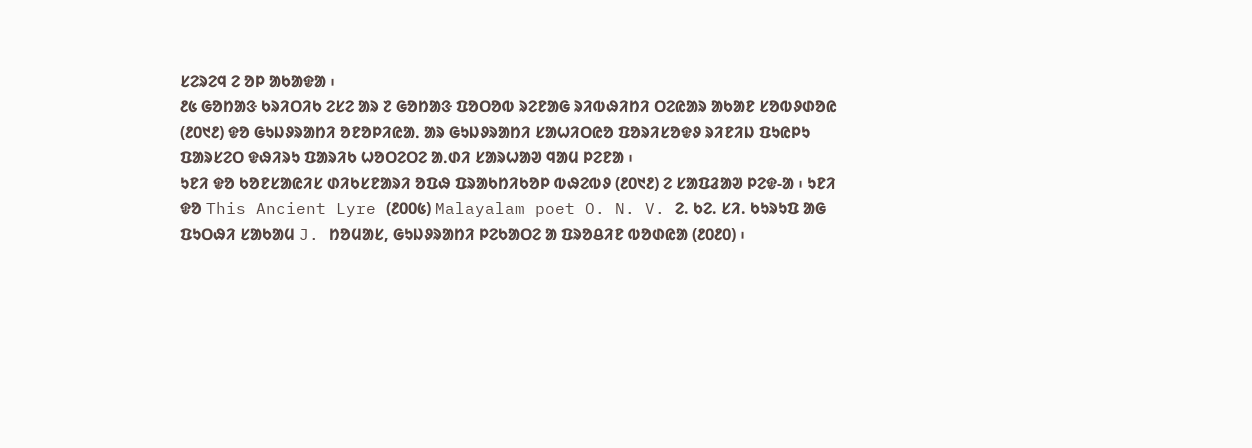ᱥᱮᱨᱮᱧ ᱮ ᱚᱞ ᱟᱠᱟᱫᱟ ᱾
᱒᱕ ᱜᱚᱴᱟᱝ ᱠᱨᱤᱛᱤᱠ ᱮᱥᱮ ᱟᱨ ᱗ ᱜᱚᱴᱟᱝ ᱯᱚᱛᱚᱵ ᱨᱮᱱᱟᱜ ᱨᱤᱵᱷᱤᱴᱤ ᱛᱮᱭᱟᱨ ᱟᱠᱟᱱ ᱥᱚᱵᱽᱰᱚᱭ (᱒᱐᱑᱒) ᱫᱚ ᱜᱩᱡᱽᱨᱟᱴᱤ ᱚᱱᱚᱞᱤᱭᱟᱹ ᱟᱨ ᱜᱩᱡᱽᱨᱟᱴᱤ ᱥᱟᱦᱤᱛᱭᱚ ᱯᱚᱨᱤᱥᱚᱫᱽ ᱨᱤᱱᱤᱡ ᱯᱩᱭᱞᱩ ᱯᱟᱨᱥᱮᱛ ᱫᱷᱤᱨᱩ ᱯᱟᱨᱤᱠ ᱦᱚᱛᱮᱛᱮ ᱟᱹᱰᱤ ᱥᱟᱨᱦᱟᱣ ᱧᱟᱢ ᱞᱮᱱᱟ ᱾
ᱩᱱᱤ ᱫᱚ ᱠᱚᱱᱥᱟᱭᱤᱥ ᱰᱤᱠᱥᱱᱟᱨᱤ ᱚᱯᱷ ᱯᱨᱟᱠᱴᱤᱠᱚᱞ ᱵᱷᱮᱵᱽ (᱒᱐᱑᱒) ᱮ ᱥᱟᱯᱲᱟᱣ ᱞᱮᱫ-ᱟ ᱾ ᱩᱱᱤ ᱫᱚ This Ancient Lyre (᱒᱐᱐᱕) Malayalam poet O. N. V. ᱮ. ᱠᱮ. ᱥᱤ. ᱠᱩᱨᱩᱯ ᱟᱜ ᱯᱩᱛᱷᱤ ᱥᱟᱠᱟᱢ J. ᱴᱚᱢᱟᱥ, ᱜᱩᱡᱽᱨᱟᱴᱤ ᱞᱮᱠᱟᱛᱮ ᱟ ᱯᱨᱚᱪᱤᱱ ᱵᱚᱰᱭᱟ (᱒᱐᱒᱐) ᱾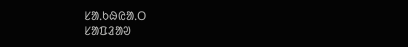ᱥᱟᱹᱠᱷᱭᱟᱹᱛ
ᱥᱟᱯᱲᱟᱣ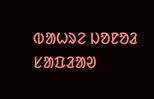ᱵᱟᱦᱨᱮ ᱡᱚᱱᱚᱲ
ᱥᱟᱯᱲᱟᱣ